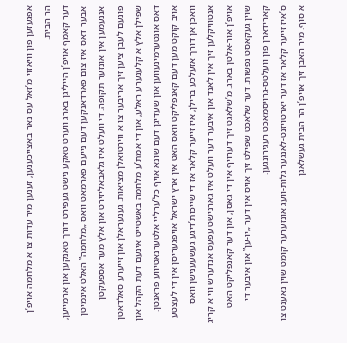אפגעזען פון וויאזוי מ’זאל עס נאר באצייכענען, זענען מיר עדות צו א מלחמה אויפ’ן הר הבית.
דער קאמף אויפ’ן הייליגן בארג ווערט טאקע נישט געפירט דורך טאנקען און ארמייען, אבער דאס איז צום פארדאנקען דעם נייעם פארמאט וואס „מלחמה‟ האלט אינמיטן אננעמען אין אונזער תקופה. די וועלט איז גלאבאליזירט און אלץ מער אספעקטן פונעם לעבן ציען זיך אריבער צו א ווירטואלן מציאות. גענעראלן און זייערע סאלדאטן שפילן אלץ א קלענערע ראלע, און די אמת’ע מלחמה באשטייט אינעם דעת הקהל און דאס אונטערמינעווען און שעדיגן דעם שונא אויף כל’ערליי אלטערנאטיווע פראנטן.
אויב קוקט מען דעם קאנפליקט וואס האט אין ארץ ישראל אויפגעריסן אין די לעצטע וואכן אן דורך אזעלכע ברילן, איז זייער קלאר אז די שייכות’דיגע געשעענישן וואס אנטוויקלען זיך אין לאנד און איבער דער וועלט איז גארנישט עפעס אנדערש ווי א קריג אויפ’ן אור-אלטן בארג. מ’שלאגט זיך דערויף אין די גאסן, און דער קאנפליקט האט שוין געקאסט נפשות. דער שלאכט שפילט זיך אויס אין דער „יו-ען‟ און איבער די קארידארן פון וועלטס-גרויסמאכט רעגירונגען.
ס’איז זייער קלאר אז דער יארטויזנט-לאנגער גלות-וועג אונזערער קומט שוין נאענט צו א סוף. מיר האבן זיך אויפ’ן הר הבית געשלאגן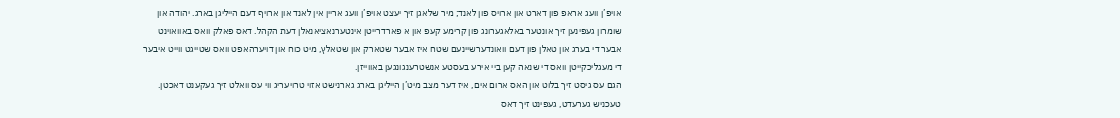אויפ’ן וועג אראפ פון דארט און ארויס פון לאנד; מיר שלאגן זיך יעצט אויפ’ן וועג אריין אין לאנד און ארויף דעם הייליגן בארג. יהודה און שומרון געפינען זיך אונטער באלאגערונג פון קרימע קעפ און א פארדרייטן אינטערנאציאנאלן דעת הקהל. דאס פאלק וואס באוואוינט אבער די בערג און טאלן פון דעם וואונדערשיינעם שטח איז אבער שטארק און שטאלץ, מיט כוח און דויערהאפט וואס שטייגט ווייט איבער די מעגליכקייטן וואס די שנאה קען ביי אירע בעסטע אנשטרענגונגען באווייזן.
הגם עס גיסט זיך בלוט און האס ארום אים, איז דער מצב מיט’ן הייליגן בארג גארנישט אזוי טרויעריג ווי עס וואלט זיך געקענט דאכטן. טעכניש גערעדט, געפינט זיך דאס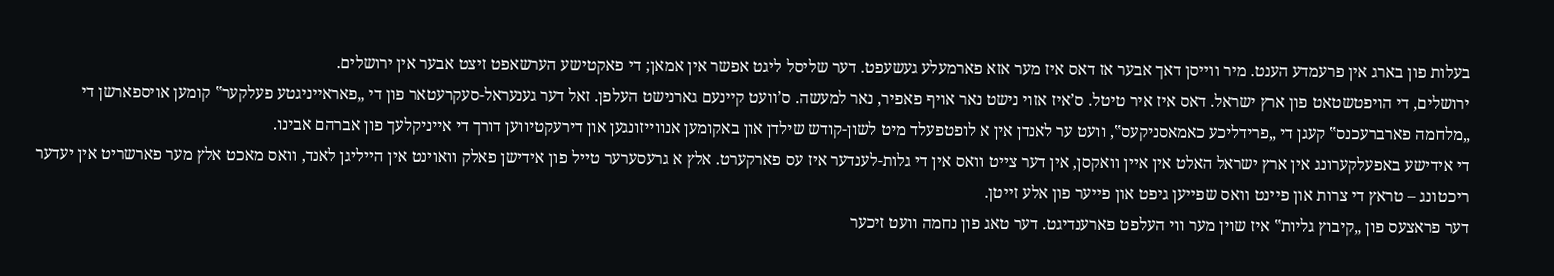בעלות פון בארג אין פרעמדע הענט. מיר ווייסן דאך אבער אז דאס איז מער אזא פארמעלע געשעפט. דער שליסל ליגט אפשר אין אמאן; די פאקטישע הערשאפט זיצט אבער אין ירושלים.
ירושלים, די הויפטשטאט פון ארץ ישראל. דאס איז איר טיטל. ס’איז אזוי נישט נאר אויף פאפיר, נאר למעשה. ס’וועט קיינעם גארנישט העלפן. זאל דער גענעראל-סעקרעטאר פון די „פאראייניגטע פעלקער‟ קומען אויספארשן די „מלחמה פארברעכנס‟ קעגן די „פרידליכע כאמאסניקעס‟, וועט ער לאנדן אין א לופטפעלד מיט לשון-קודש שילדן און באקומען אנווייזונגען און דירעקטיווען דורך די אייניקלעך פון אברהם אבינו.
די אידישע באפעלקערונג אין ארץ ישראל האלט אין איין וואקסן, אין דער צייט וואס אין די גלות-לענדער איז עס פארקערט. אלץ א גרעסערער טייל פון אידישן פאלק וואוינט אין הייליגן לאנד, וואס מאכט אלץ מער פארשריט אין יעדער ריכטונג – טראץ די צרות און פיינט וואס שפייען גיפט און פייער פון אלע זייטן.
דער פראצעס פון „קיבוץ גליות‟ איז שוין מער ווי העלפט פארענדיגט. דער טאג פון נחמה וועט זיכער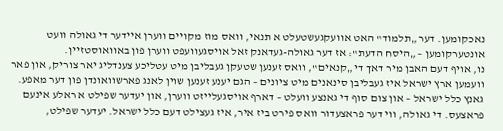נאכקומען. דער „תלמוד‟ האט אוועקגעשטעלט א תנאי, וואס מוז מקויים ווערן איידער די גאולה וועט אונטערקומען – „היסח הדעת‟: אז דער גאולה-געדאנק זאל אויסגעוועפט ווערן פון באוואוסטזיין.
נו, אויף דעם האבן מיר דאך די „קנאים‟, וואס זענען שטעקן געבליבן מיט עטליכע צענדליג יאר צוריק, און פאר וועמען ארץ ישראל איז געבליבן סינאנים מיט ציונים – הגם יענע זענען שוין לאנג פארשוואונדן פון דער מאפע.
גאנץ כלל ישראל – און צום סוף די גאנצע וועלט – דארף אויסגעלייזט ווערן, און יעדער שפילט א ראלע אינעם פראצעס. די גאולה, ווי דער פראצעדור וואס פירט ביז איר, איז געצילט דעם כלל ישראל. יעדער שפילט,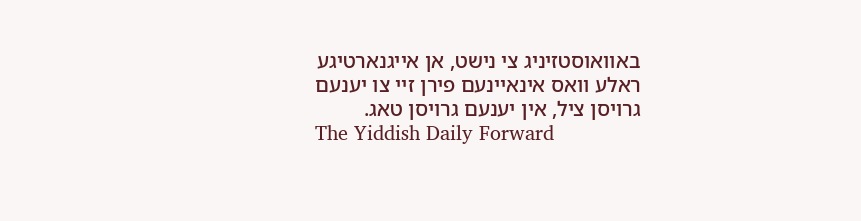באוואוסטזיניג צי נישט, אן אייגנארטיגע ראלע וואס אינאיינעם פירן זיי צו יענעם גרויסן ציל, אין יענעם גרויסן טאג.
The Yiddish Daily Forward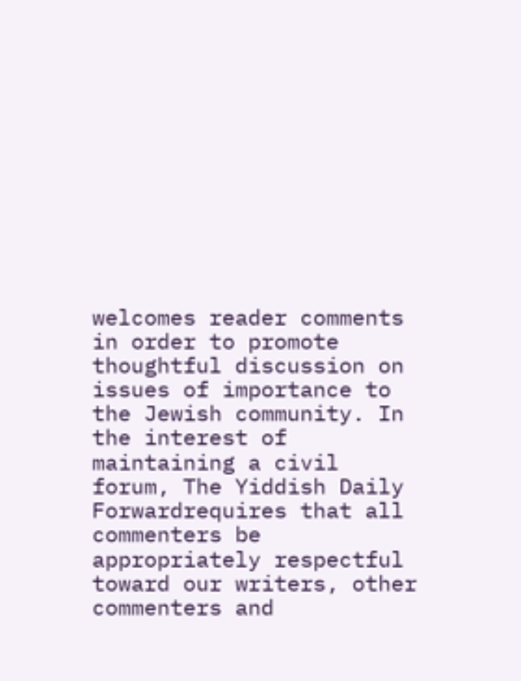welcomes reader comments in order to promote thoughtful discussion on issues of importance to the Jewish community. In the interest of maintaining a civil forum, The Yiddish Daily Forwardrequires that all commenters be appropriately respectful toward our writers, other commenters and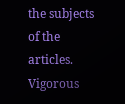the subjects of the articles. Vigorous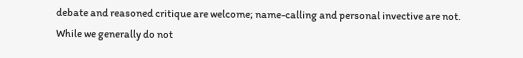debate and reasoned critique are welcome; name-calling and personal invective are not. While we generally do not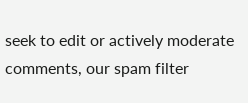seek to edit or actively moderate comments, our spam filter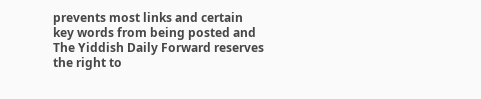prevents most links and certain key words from being posted and The Yiddish Daily Forward reserves the right to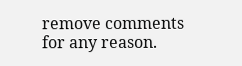remove comments for any reason.